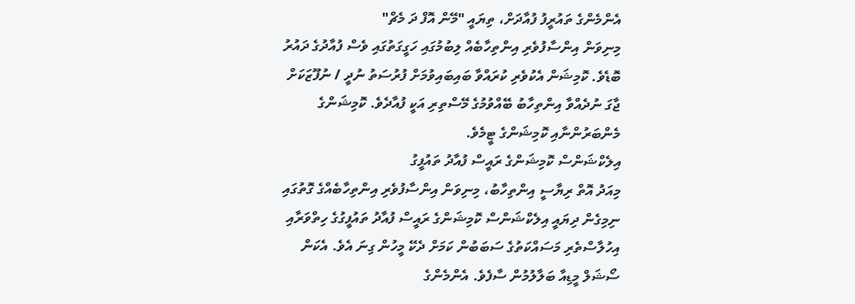އެންމެންގެ ތައުރީފު ފުއާދަށް، ތިޔައީ "މޭން އޮފް ދަ މެޗް"
މިނިވަން އިންސާފުވެރި އިންތިހާބެއް ލިބުމުގައި ހަގީގަތުގައި ވެސް ފުއާދުގެ ދައުރު ބޮޑެވެ. ކޮމިޝަން އެކުވެރި ކުރައްވާ ބައިބައިވުމަށް ފުރުސަތު ނުދީ / ނުފޫޒަކަށް ޖާގަ ނުދެއްވާ އިންތިހާބު ބޭއްވުމުގެ މޭސްތިރި އަކީ ފުއާދެވެ. ކޮމިޝަންގެ މެންބަރުންނާއި ކޮމިޝަންގެ ޓީމެވެ.
އިލެކްޝަންސް ކޮމިޝަންގެ ރައީސް ފުއާދު ތައުފީގު
މިއަދު އޮތް ރިޔާސީ އިންތިހާބު، މިނިވަން އިންސާފުވެރި އިންތިހާބެއްގެ ގޮތުގައި ނިމިގެން ދިޔައީ އިލެކްޝަންސް ކޮމިޝަންގެ ރައީސް ފުއާދު ތައުފީގުގެ ހިތްވަރާއި އިހުލާސްތެރި މަސައްކަތުގެ ސަބަބުން ކަމަށް ދެކޭ މީހުން ގިނަ އެވެ. އެކަން ސޯޝަލް މީޑިއާ ބަލާލުމުން ސާފެވެ. އެންމެންގެ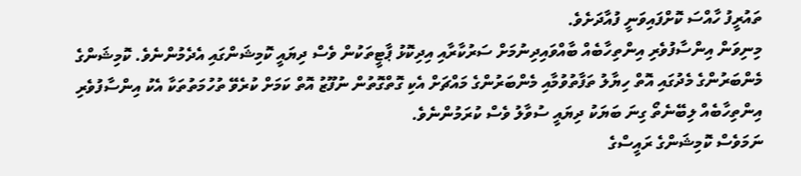ތައުރީފު ހާއްސަ ކޮށްފައިވަނީ ފުއާދަށެވެ.
މިނިވަން އިންސާފުވެރި އިންތިހާބެއް ބާއްވައިދިނުމަށް ސަރުކާރާއި އިދިކޮޅު ޕާޓީތަކުން ވެސް ދިޔައީ ކޮމިޝަންގައި އެދެމުންނެވެ. ކޮމިޝަންގެ މެންބަރުންގެ މެދުގައި އޮތް ހިޔާލު ތަފާތުވުމާއި މެންބަރުންގެ މައްޗަށް އެކި ގޮތްގޮތުން ނުފޫޒު އޮތް ކަމަށް ކުރެވޭ ތުހުމަތުތަކާ އެކު އިންސާފުވެރި އިންތިހާބެއް ލިބޭނެތޯ ގިނަ ބަޔަކު ދިޔައީ ސުވާލު ވެސް ކުރަމުންނެވެ.
ނަމަވެސް ކޮމިޝަންގެ ރައީސްގެ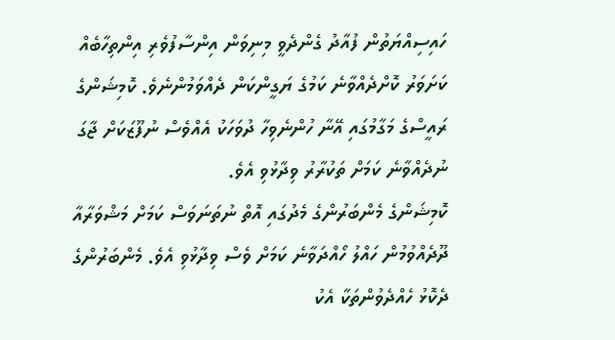ހައިސިއްޔަތުން ފުއާދު ގެންދެވީ މިނިވަން އިންސާފުވެރި އިންތިހާބެއް ކަށަވަރު ކޮށްދެއްވާނެ ކަމުގެ ޔަގީންކަން ދެއްވަމުންނެވެ. ކޮމިޝަންގެ ރައީސްގެ މަގާމުގައި އޭނާ ހުންނެވިހާ ދުވަހަކު އެއްވެސް ނުފޫޒަކަށް ޖާގަ ނުދެއްވާނެ ކަމަށް ތަކުރާރު ވިދާޅުވި އެވެ.
ކޮމިޝަންގެ މެންބަރުންގެ މެދުގައި އޮތް ނުތަނަވަސް ކަމަށް މަޝްވަރާއާ ދޫދެއްވުމުން ހައްލު ހޯއްދަވާނެ ކަމަށް ވެސް ވިދާޅުވި އެވެ. މެންބަރުންގެ ދެކޮޅު ހެއްދެވުންތަކާ އެކު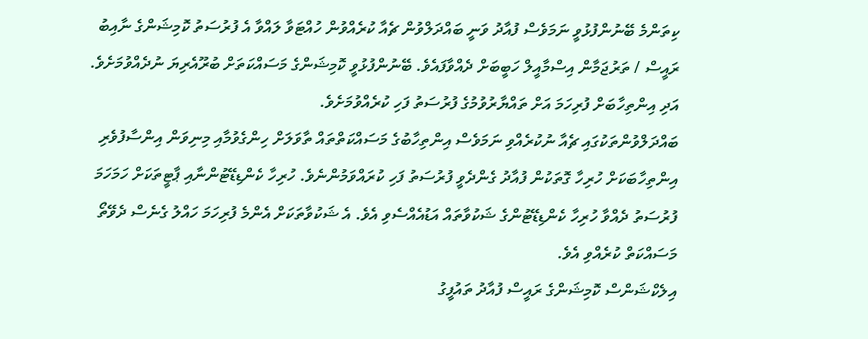ކިތަންމެ ބޭނުންފުޅުވީ ނަމަވެސް ފުއާދު ވަނީ ބައްދަލްވުން ޗެއާ ކުރެއްވުން ހުއްޓަވާ ލައްވާ އެ ފުރުސަތު ކޮމިޝަންގެ ނާއިބު ރައީސް / ތަރުޖަމާން އިސްމާއީލް ހަބީބަށް ދެއްވާފައެވެ. ބޭނުންފުޅުވީ ކޮމިޝަންގެ މަސައްކަތަށް ބުރޫއެރިޔަ ނުދެއްވުމަށެވެ. އަދި އިންތިހާބަށް ފުރިހަމަ އަށް ތައްޔާރުވުމުގެ ފުރުސަތު ފަހި ކުރެއްވުމަށެވެ.
ބައްދަލްވުންތަކުގައި ޗެއާ ނުކުރެއްވި ނަމަވެސް އިންތިހާބުގެ މަސައްކަތްތައް ތާވަލަށް ހިންގެވުމާއި މިނިވަން އިންސާފުވެރި އިންތިހާބަކަށް ހުރިހާ ގޮތަކުން ފުއާދު ގެންދެވީ ފުރުސަތު ފަހި ކުރައްވަމުންނެވެ. ހުރިހާ ކެންޑިޑޭޓުންނާއި ޕާޓީތަކަށް ހަމަހަމަ ފުރުސަތު ދެއްވާ ހުރިހާ ކެންޑިޑޭޓުންގެ ޝަކުވާތައް އަޑުއެއްސެވި އެވެ. އެ ޝަކުވާތަކަށް އެންމެ ފުރިހަމަ ހައްލު ގެނެސް ދެވޭތޯ މަސައްކަތް ކުރެއްވި އެވެ.
އިލެކްޝަންސް ކޮމިޝަންގެ ރައީސް ފުއާދު ތައުފީގު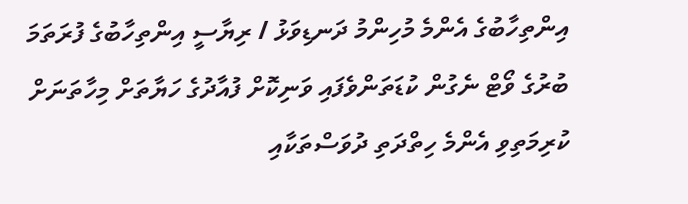އިންތިހާބުގެ އެންމެ މުހިންމު ދަނޑިވަޅު / ރިޔާސީ އިންތިހާބުގެ ފުރަތަމަ ބުރުގެ ވޯޓް ނެގުން ކުޑަތަންވެފައި ވަނިކޮށް ފުއާދުގެ ހަޔާތަށް މިހާތަނަށް ކުރިމަތިވި އެންމެ ހިތްދަތި ދުވަސްތަކާއި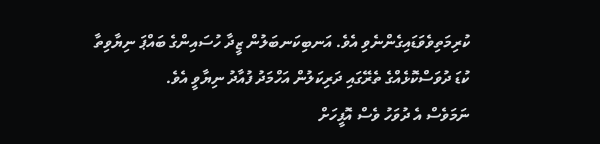ކުރިމަތިވެވަޑައިގެންނެވި އެވެ. އަނބިކަނބަލުން ޒީދާ ހުސައިންގެ ބައްޕަ ނިޔާވިތާ ކުޑަ ދުވަސްކޮޅެއްގެ ތެރޭގައި ދަރިކަލުން އަހްމަދު ފުއާދު ނިޔާވީ އެވެ.
ނަމަވެސް އެ ދުވަހު ވެސް އޮފީހަށް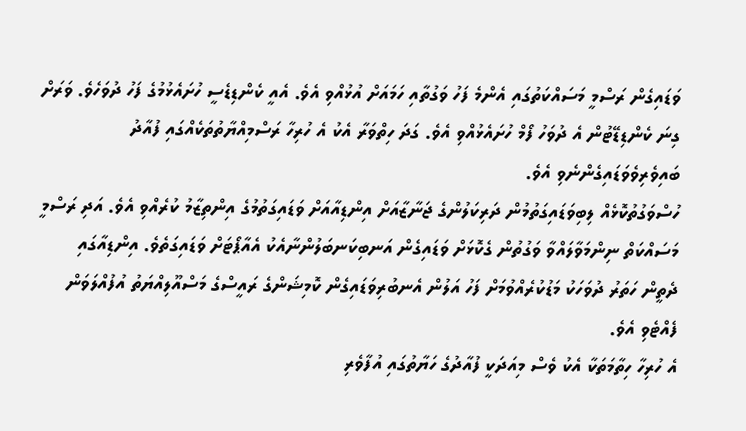ވަޑައިގެން ރަސްމީ މަސައްކަތުގައި އެންމެ ފަހު ވަގުތާއި ހަމައަށް އުޅުއްވި އެވެ. އެއީ ކެންޑިޑެސީ ހުށައެޅުމުގެ ފަހު ދުވަހެވެ. ވަރަށް ގިނަ ކެންޑިޑޭޓުން އެ ދުވަހު ފޯމް ހުށައެޅުއްވި އެވެ. ގަދަ ހިތްވަރާ އެކު އެ ހުރިހާ ރަސްމިއްޔާތުތަކެއްގައި ފުއާދު ބައިވެރިވެވަޑައިގެންނެވި އެވެ.
ހުސްވަގުތުކޮޅެއް ލިބިވަޑައިގަތުމުން ދަރިކަލުންގެ ޖަނާޒާއަށް އިންޑިއާއަށް ވަޑައިގަތުމުގެ އިންތިޒާމު ކުރެއްވި އެވެ. އަދި ރަސްމީ މަސައްކަތް ނިންމަވާލައްވާ ވަގުތުން ގެކޮޅަށް ވަޑައިގެން އަނބިކަނބަލުންނާއެކު އެއާޕޯޓަށް ވަޑައިގަތެވެ. އިންޑިއާގައި ދެތީން ހަތަރު ދުވަހަކު މަޑުކުރެއްވުމަށް ފަހު އަލުން އެނބުރިވަޑައިގެން ކޮމިޝަންގެ ރައީސްގެ މަސްއޫލިއްޔަތު އުފުއްލަވަން ފެއްޓެވި އެވެ.
އެ ހުރިހާ ހިތާމަތަކާ އެކު ވެސް މިއަދަކީ ފުއާދުގެ ހަޔާތުގައި އުފާވެރި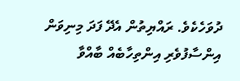ދުވަހެކެވެ. ރައްޔިތުން އެދޭ ފަދަ މިނިވަން އިންސާފުވެރި އިންތިހާބެއް ބާއްވާ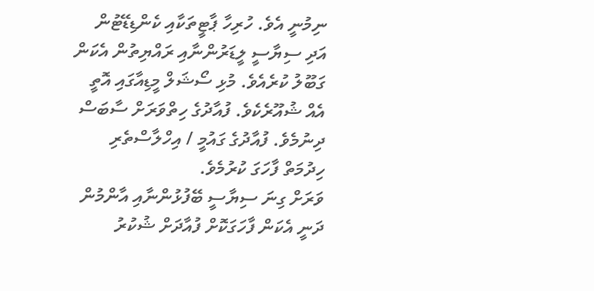ނިމުނީ އެވެ. ހުރިހާ ޕާޓީތަކާއި ކެންޑިޑޭޓުން އަދި ސިޔާސީ ލީޑަރުންނާއި ރައްޔިތުން އެކަން ގަބޫލު ކުރެއެވެ. މުޅި ސޯޝަލް މީޑިއާގައި އޮތީ އެއް ޝުއޫރެކެވެ. ފުއާދުގެ ހިތްވަރަށް ސާބަސް ދިނުމެވެ. ފުއާދުގެ ގައުމީ / އިހްލާސްތެރި ހިދުމަތް ފާހަގަ ކުރުމެވެ.
ވަރަށް ގިނަ ސިޔާސީ ބޭފުޅުންނާއި އާންމުން ދަނީ އެކަން ފާހަގަކޮށް ފުއާދަށް ޝުކުރު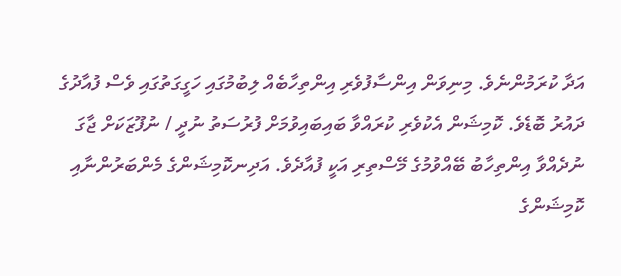އަދާ ކުރަމުންނެވެ. މިނިވަން އިންސާފުވެރި އިންތިހާބެއް ލިބުމުގައި ހަގީގަތުގައި ވެސް ފުއާދުގެ ދައުރު ބޮޑެވެ. ކޮމިޝަން އެކުވެރި ކުރައްވާ ބައިބައިވުމަށް ފުރުސަތު ނުދީ / ނުފޫޒަކަށް ޖާގަ ނުދެއްވާ އިންތިހާބު ބޭއްވުމުގެ މޭސްތިރި އަކީ ފުއާދެވެ. އަދިނކޮމިޝަންގެ މެންބަރުންނާއި ކޮމިޝަންގެ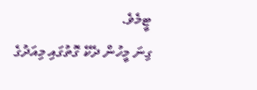ޓީމެވެ.
ގިނަ މީހުން ދެކޭ ގޮތުގައި މިއަދުގެ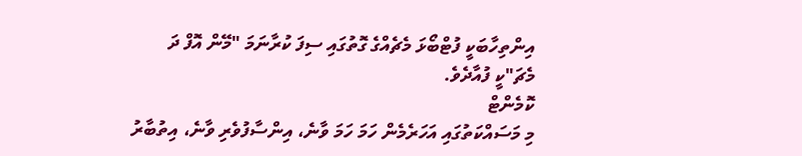އިންތިހާބަކީ ފުޓްބޯޅަ މެޗެއްގެ ގޮތުގައި ސިފަ ކުރާނަމަ "މޭން އޮފް ދަ މެޗަ"ކީ ފުއާދެވެ.
ކޮމެންޓް
މި މަސައްކަތުގައި އަހަރެމެން ހަމަ ހަމަ ވާނެ، އިންސާފުވެރި ވާނެ، އިތުބާރު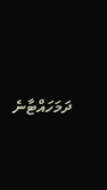ދަމަހައްޓާނެ